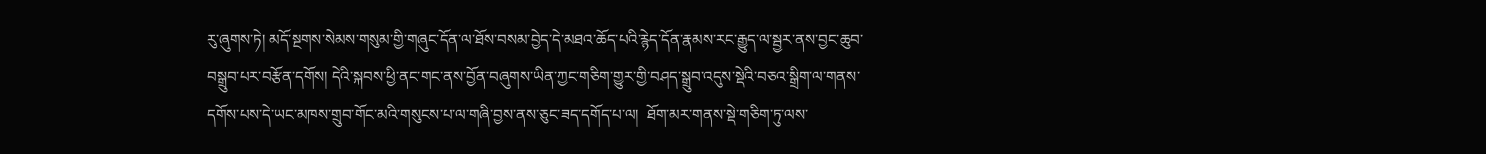རུ་ཞུགས་ཏེ། མདོ་སྔགས་སེམས་གསུམ་གྱི་གཞུང་དོན་ལ་ཐོས་བསམ་བྱེད་དེ་མཐའ་ཆོད་པའི་རྙེད་དོན་རྣམས་རང་རྒྱུད་ལ་སྦྱར་ནས་བྱང་ཆུབ་བསྒྲུབ་པར་བརྩོན་དགོས། དེའི་སྐབས་ཕྱི་ནང་གང་ནས་བྱོན་བཞུགས་ཡིན་ཀྱང་གཅིག་གྱུར་གྱི་བཤད་སྒྲུབ་འདུས་སྡེའི་བཅའ་སྒྲིག་ལ་གནས་དགོས་པས་དེ་ཡང་མཁས་གྲུབ་གོང་མའི་གསུངས་པ་ལ་གཞི་བྱས་ནས་ཅུང་ཟད་དགོད་པ་ལ།  ཐོག་མར་གནས་སྡེ་གཅིག་ཏུ་ལས་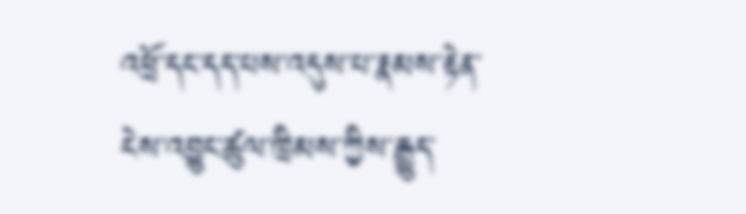འཕྲོ་དང་དད་པས་འདུས་པ་རྣམས་རྟེན་ངེས་འབྱུང་ཚུལ་ཁྲིམས་ཀྱིས་རྒྱུད་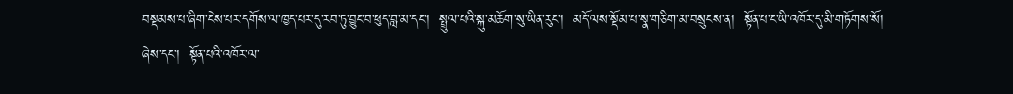བསྡམས་པ་ཞིག་ངེས་པར་དགོས་ལ་ཁྱད་པར་དུ་རབ་ཏུ་བྱུང་བ་ཕུད་བླ་མ་དང་།  སྤྲུལ་པའི་སྐུ་མཆོག་སུ་ཡིན་རུང་།  མདོ་ལས་སྡོམ་པ་སྣ་གཅིག་མ་བསྲུངས་ན།  སྟོན་པ་ང་ཡི་འཁོར་དུ་མི་གཏོགས་སོ།  ཞེས་དང་།  སྟོན་པའི་འཁོར་ལ་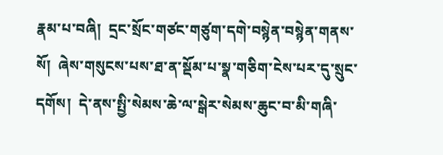རྣམ་པ་བཞི།  དྲང་སྲོང་གཙང་གཙུག་དགེ་བསྙེན་བསྙེན་གནས་སོ།  ཞེས་གསུངས་པས་ཐ་ན་སྡོམ་པ་སྣ་གཅིག་ངེས་པར་དུ་སྲུང་དགོས།  དེ་ནས་སྤྱི་སེམས་ཆེ་ལ་སྒེར་སེམས་ཆུང་བ་མི་གཞི་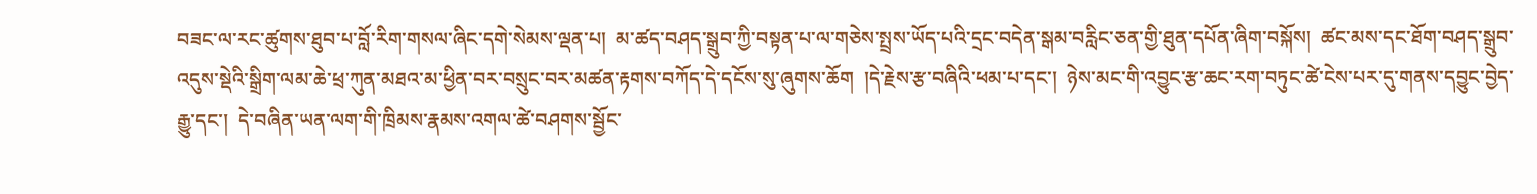བཟང་ལ་རང་ཚུགས་ཐུབ་པ་བློ་རིག་གསལ་ཞིང་དགེ་སེམས་ལྡན་པ།  མ་ཚད་བཤད་སྒྲུབ་ཀྱི་བསྟན་པ་ལ་གཅེས་སྤྲས་ཡོད་པའི་དྲང་བདེན་སྒམ་བརླིང་ཅན་གྱི་ཐུན་དཔོན་ཞིག་བསྐོས།  ཚང་མས་དང་ཐོག་བཤད་སྒྲུབ་འདུས་སྡེའི་སྒྲིག་ལམ་ཆེ་ཕྲ་ཀུན་མཐའ་མ་ཕྱིན་བར་བསྲུང་བར་མཚན་རྟགས་བཀོད་དེ་དངོས་སུ་ཞུགས་ཆོག  །དེ་རྗེས་རྩ་བཞིའི་ཕམ་པ་དང་།  ཉེས་མང་གི་འབྱུང་རྩ་ཆང་རག་བཏུང་ཚེ་ངེས་པར་དུ་གནས་དབྱུང་བྱེད་རྒྱུ་དང་།  དེ་བཞིན་ཡན་ལག་གི་ཁྲིམས་རྣམས་འགལ་ཚེ་བཤགས་སྦྱོང་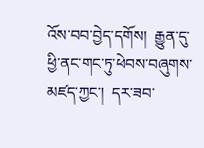འོས་བབ་བྱེད་དགོས།  རྒྱུན་དུ་ཕྱི་ནང་གང་ཏུ་ཕེབས་བཞུགས་མཛད་ཀྱང་།  དར་ཟབ་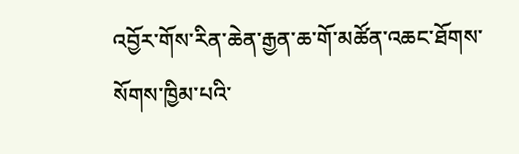འབྱོར་གོས་རིན་ཆེན་རྒྱན་ཆ་གོ་མཚོན་འཆང་ཐོགས་སོགས་ཁྱིམ་པའི་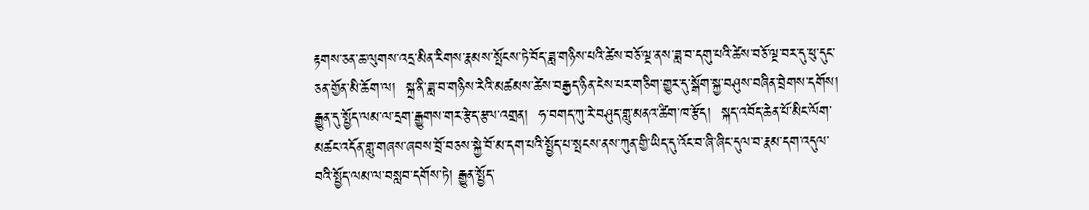རྟགས་ཅན་ཆ་ལུགས་འདྲ་མིན་རིགས་རྣམས་སྤོངས་ཏེ་བོད་ཟླ་གཉིས་པའི་ཚེས་བཅོ་ལྔ་ནས་ཟླ་བ་དགུ་པའི་ཚེས་བཅོ་ལྔ་བར་དུ་ཕུ་དུང་ཅན་གྱོན་མི་ཆོག་ལ།  སྐྲ་ནི་ཟླ་བ་གཉིས་རེའི་མཚམས་ཚེས་བརྒྱད་ཉིན་ངེས་པར་གཅིག་གྱུར་དུ་སྒོག་སྐྱ་བཤུས་བཞིན་བྲེགས་དགོས།  རྒྱུན་དུ་སྤྱོད་ལམ་ལ་དྲག་རྒྱུགས་གར་རྩེད་རྩལ་འགྲན།  ཧ་བགད་ཀུ་རེ་བཤུད་གླུ་མནའ་ཚིག་ཁ་རྩོད།  སྐད་འབོད་ཆེན་པོ་མིང་ལོག་མཚང་འདོན་གླུ་གཞས་ཞབས་བྲོ་བཅས་སྐྱེ་བོ་མ་དག་པའི་སྤྱོད་པ་སྤངས་ནས་ཀུན་གྱི་ཡིད་དུ་འོང་བ་ཞི་ཞིང་དུལ་བ་རྣམ་དག་འདུལ་བའི་སྤྱོད་ལམ་ལ་བསླབ་དགོས་ཏེ། རྒྱུན་སྤྱོད་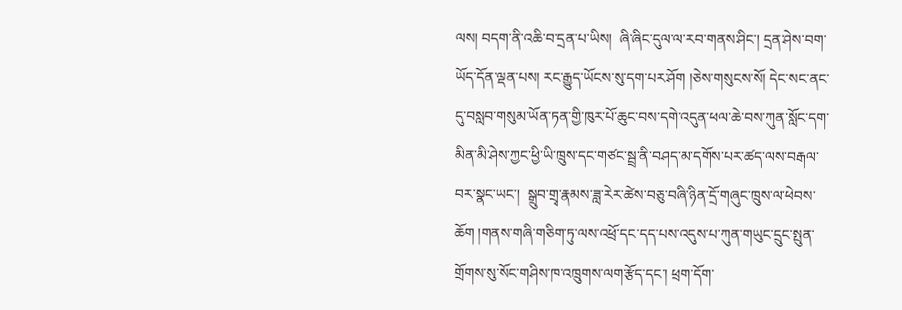ལས། བདག་ནི་འཆི་བ་དྲན་པ་ཡིས།  ཞི་ཞིང་དུལ་ལ་རབ་གནས་ཤིང་། དྲན་ཤེས་བག་ཡོད་དོན་ལྡན་པས། རང་རྒྱུད་ཡོངས་སུ་དག་པར་ཤོག །ཅེས་གསུངས་སོ། དེང་སང་ནང་དུ་བསླབ་གསུམ་ཡོན་ཏན་གྱི་ཁུར་པོ་ཆུང་བས་དགེ་འདུན་ཕལ་ཆེ་བས་ཀུན་སློང་དག་མིན་མི་ཤེས་ཀྱང་ཕྱི་ཡི་ཁྲུས་དང་གཙང་སྦྲ་ནི་བཤད་མ་དགོས་པར་ཚད་ལས་བརྒལ་བར་སྣང་ཡང་།  སྒྲུབ་གྲྭ་རྣམས་ཟླ་རེར་ཚེས་བཅུ་བཞི་ཉིན་དྲོ་གཞུང་ཁྲུས་ལ་ཕེབས་ཆོག །གནས་གཞི་གཅིག་ཏུ་ལས་འཕྲོ་དང་དད་པས་འདུས་པ་ཀུན་གཡུང་དྲུང་སྤུན་གྲོགས་སུ་སོང་གཤིས་ཁ་འཁྲུགས་ལག་རྩོད་དང་། ཕྲག་དོག་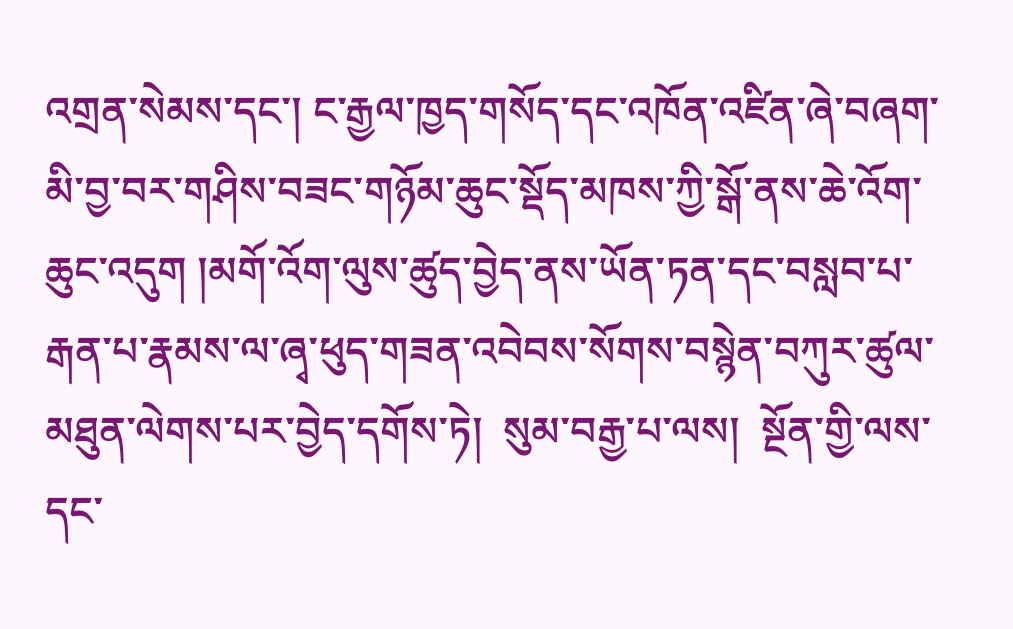འགྲན་སེམས་དང་། ང་རྒྱལ་ཁྱད་གསོད་དང་འཁོན་འཛིན་ཞེ་བཞག་མི་བྱ་བར་གཤིས་བཟང་གཉོམ་ཆུང་སྡོད་མཁས་ཀྱི་སྒོ་ནས་ཆེ་འོག་ཆུང་འདུག །མགོ་འོག་ལུས་ཚུད་བྱེད་ནས་ཡོན་ཏན་དང་བསླབ་པ་རྒན་པ་རྣམས་ལ་ཞྭ་ཕུད་གཟན་འབེབས་སོགས་བསྙེན་བཀུར་ཚུལ་མཐུན་ལེགས་པར་བྱེད་དགོས་ཏེ།  སུམ་བརྒྱ་པ་ལས།  སྔོན་གྱི་ལས་དང་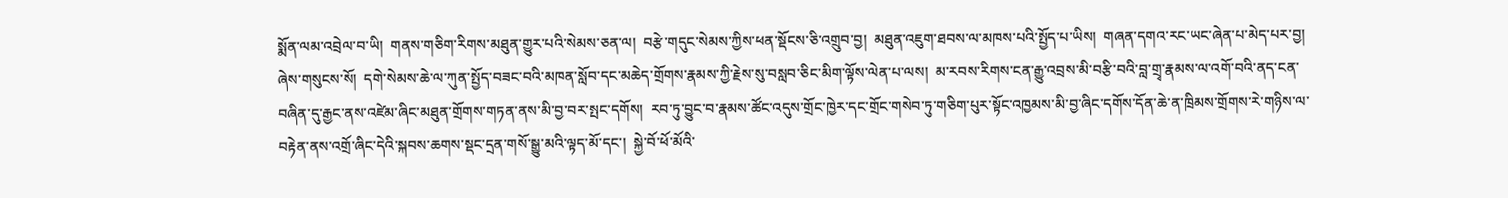སྨོན་ལམ་འབྲེལ་བ་ཡི།  གནས་གཅིག་རིགས་མཐུན་གྱུར་པའི་སེམས་ཅན་ལ།  བརྩེ་གདུང་སེམས་ཀྱིས་ཕན་སྡོངས་ཅི་འགྲུབ་བྱ།  མཐུན་འཇུག་ཐབས་ལ་མཁས་པའི་སྤྱོད་པ་ཡིས།  གཞན་དགའ་རང་ཡང་ཞེན་པ་མེད་པར་བྱ།  ཞེས་གསུངས་སོ།  དགེ་སེམས་ཆེ་ལ་ཀུན་སྤྱོད་བཟང་བའི་མཁན་སློབ་དང་མཆེད་གྲོགས་རྣམས་ཀྱི་རྗེས་སུ་བསླབ་ཅིང་མིག་ལྟོས་ལེན་པ་ལས།  མ་རབས་རིགས་ངན་རྒྱུ་འབྲས་མི་བརྩི་བའི་བླ་གྲྭ་རྣམས་ལ་འགོ་བའི་ནད་ངན་བཞིན་དུ་རྒྱང་ནས་འཛེམ་ཞིང་མཐུན་གྲོགས་གཏན་ནས་མི་བྱ་བར་སྤང་དགོས།  རབ་ཏུ་བྱུང་བ་རྣམས་ཚོང་འདུས་གྲོང་ཁྱེར་དང་གྲོང་གསེབ་ཏུ་གཅིག་པུར་སྟོང་འཁྱམས་མི་བྱ་ཞིང་དགོས་དོན་ཆེ་ན་ཁྲིམས་གྲོགས་རེ་གཉིས་ལ་བརྟེན་ནས་འགྲོ་ཞིང་དེའི་སྐབས་ཆགས་སྡང་དྲན་གསོ་སྒྱུ་མའི་ལྟད་མོ་དང་།  སྐྱེ་བོ་ཕོ་མོའི་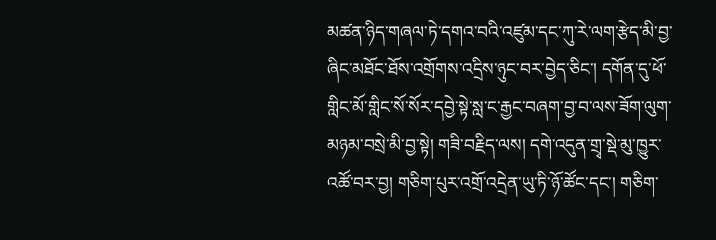མཚན་ཉིད་གཞལ་ཏེ་དགའ་བའི་འཛུམ་དང་ཀུ་རེ་ལག་རྩེད་མི་བྱ་ཞིང་མཐོང་ཐོས་འགྲོགས་འདྲིས་ཉུང་བར་བྱེད་ཅིང་། དགོན་དུ་ཕོ་གླིང་མོ་གླིང་སོ་སོར་དབྱེ་སྟེ་སླ་ང་རྒྱང་བཞག་བྱ་བ་ལས་ཟོག་ལུག་མཉམ་བསྲེ་མི་བྱ་སྟེ། གཟི་བརྗིད་ལས། དགེ་འདུན་གྲྭ་སྡེ་མུ་ཁྱུར་འཚོ་བར་བྱ། གཅིག་པུར་འགྲོ་འདྲེན་ཡུ་ཏི་ཉོ་ཚོང་དང་། གཅིག་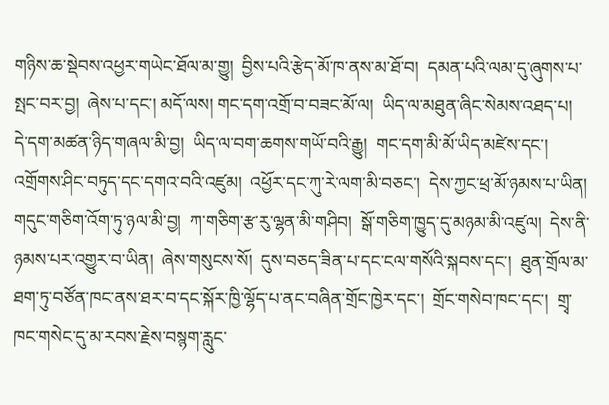གཉིས་ཆ་སྡེབས་འཕྱར་གཡེང་ཐོལ་མ་གྱུ།  བྱིས་པའི་རྩེད་མོ་ཁ་ནས་མ་ཐོ་བ།  དམན་པའི་ལམ་དུ་ཞུགས་པ་སྤང་བར་བྱ།  ཞེས་པ་དང་། མདོ་ལས། གང་དག་འགྲོ་བ་བཟང་མོ་ལ།  ཡིད་ལ་མཐུན་ཞིང་སེམས་འཐད་པ།  དེ་དག་མཚན་ཉིད་གཞལ་མི་བྱ།  ཡིད་ལ་བག་ཆགས་གཡོ་བའི་རྒྱུ།  གང་དག་མི་མོ་ཡིད་མཛེས་དང་།  འགྲོགས་ཤིང་བཏུད་དང་དགའ་བའི་འཛུམ།  འཕྱོར་དང་ཀུ་རེ་ལག་མི་བཅང་།  དེས་ཀྱང་ཕྲ་མོ་ཉམས་པ་ཡིན།  གདུང་གཅིག་འོག་ཏུ་ཉལ་མི་བྱ།  ཀ་གཅིག་རྩ་རུ་ལྷན་མི་གཤིབ།  སྒོ་གཅིག་ཁྱུད་དུ་མཉམ་མི་འཛུལ།  དེས་ནི་ཉམས་པར་འགྱུར་བ་ཡིན།  ཞེས་གསུངས་སོ།  དུས་བཅད་ཟིན་པ་དང་ངལ་གསོའི་སྐབས་དང་།  ཐུན་གྲོལ་མ་ཐག་ཏུ་བཙོན་ཁང་ནས་ཐར་བ་དང་སྐོར་ཁྱི་ལྷོད་པ་ནང་བཞིན་གྲོང་ཁྱེར་དང་།  གྲོང་གསེབ་ཁང་དང་།  གྲྭ་ཁང་གསེང་དུ་མ་རབས་རྗེས་བསྙག་རླུང་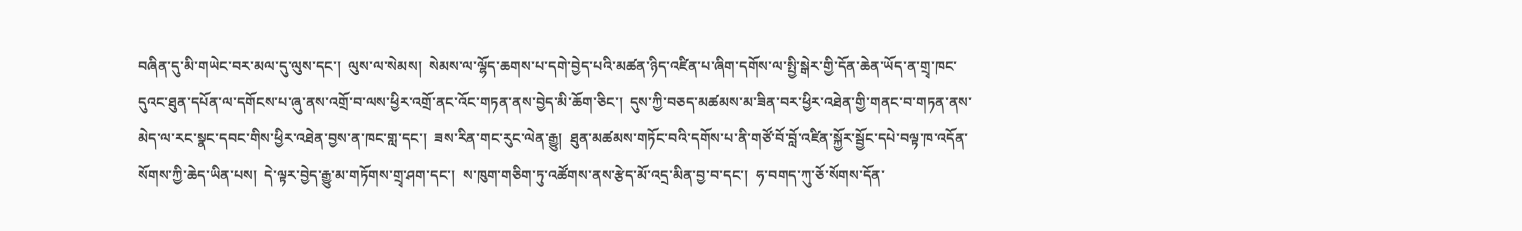བཞིན་དུ་མི་གཡེང་བར་མལ་དུ་ལུས་དང་།  ལུས་ལ་སེམས།  སེམས་ལ་ལྷོད་ཆགས་པ་དགེ་བྱེད་པའི་མཚན་ཉིད་འཛིན་པ་ཞིག་དགོས་ལ་སྤྱི་སྒེར་གྱི་དོན་ཆེན་ཡོད་ན་གྲྭ་ཁང་དུའང་ཐུན་དཔོན་ལ་དགོངས་པ་ཞུ་ནས་འགྲོ་བ་ལས་ཕྱིར་འགྲོ་ནང་འོང་གཏན་ནས་བྱེད་མི་ཆོག་ཅིང་།  དུས་ཀྱི་བཅད་མཚམས་མ་ཟིན་བར་ཕྱིར་འཐེན་གྱི་གནང་བ་གཏན་ནས་མེད་ལ་རང་སྣང་དབང་གིས་ཕྱིར་འཐེན་བྱས་ན་ཁང་གླ་དང་།  ཟས་རིན་གང་རུང་ལེན་རྒྱུ།  ཐུན་མཚམས་གཏོང་བའི་དགོས་པ་ནི་གཙོ་བོ་བློ་འཛིན་སྐྱོར་སྦྱོང་དཔེ་བལྟ་ཁ་འདོན་སོགས་ཀྱི་ཆེད་ཡིན་པས།  དེ་ལྟར་བྱེད་རྒྱུ་མ་གཏོགས་གྲྭ་ཤག་དང་།  ས་ཁུག་གཅིག་ཏུ་འཚོགས་ནས་རྩེད་མོ་འདྲ་མིན་བྱ་བ་དང་།  ཧ་བགད་ཀུ་ཅོ་སོགས་དོན་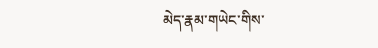མེད་རྣམ་གཡེང་གིས་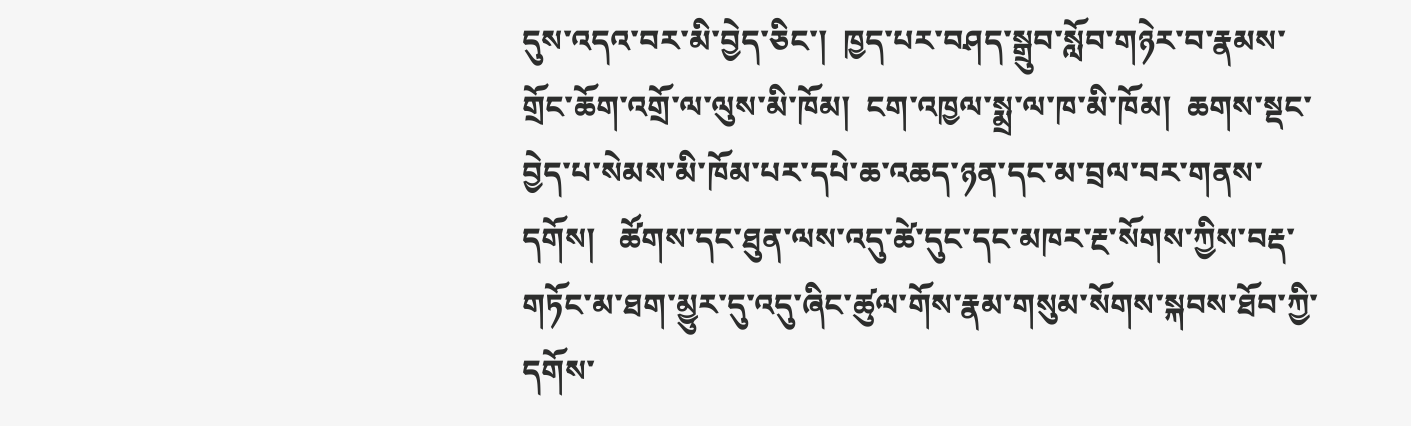དུས་འདའ་བར་མི་བྱེད་ཅིང་།  ཁྱད་པར་བཤད་སྒྲུབ་སློབ་གཉེར་བ་རྣམས་གྲོང་ཆོག་འགྲོ་ལ་ལུས་མི་ཁོམ།  ངག་འཁྱལ་སྨྲ་ལ་ཁ་མི་ཁོམ།  ཆགས་སྡང་བྱེད་པ་སེམས་མི་ཁོམ་པར་དཔེ་ཆ་འཆད་ཉན་དང་མ་བྲལ་བར་གནས་དགོས།   ཚོགས་དང་ཐུན་ལས་འདུ་ཚེ་དུང་དང་མཁར་རྔ་སོགས་ཀྱིས་བརྡ་གཏོང་མ་ཐག་མྱུར་དུ་འདུ་ཞིང་ཚུལ་གོས་རྣམ་གསུམ་སོགས་སྐབས་ཐོབ་ཀྱི་དགོས་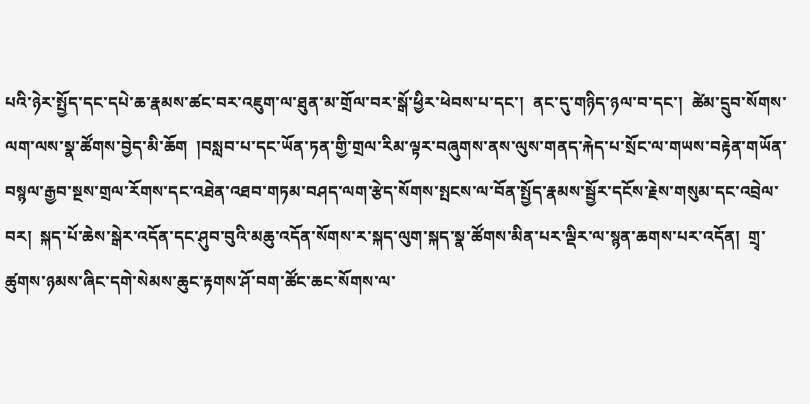པའི་ཉེར་སྤྱོད་དང་དཔེ་ཆ་རྣམས་ཚང་བར་འཇུག་ལ་ཐུན་མ་གྲོལ་བར་སྒོ་ཕྱིར་ཕེབས་པ་དང་།  ནང་དུ་གཉིད་ཉལ་བ་དང་།  ཚེམ་དྲུབ་སོགས་ལག་ལས་སྣ་ཚོགས་བྱེད་མི་ཆོག  །བསླབ་པ་དང་ཡོན་ཏན་གྱི་གྲལ་རིམ་ལྟར་བཞུགས་ནས་ལུས་གནད་རྐེད་པ་སྲོང་ལ་གཡས་བརྟེན་གཡོན་བསྙལ་རྒྱབ་སྔས་གྲལ་རོགས་དང་འཐེན་འཐབ་གཏམ་བཤད་ལག་རྩེད་སོགས་སྤངས་ལ་བོན་སྤྱོད་རྣམས་སྦྱོར་དངོས་རྗེས་གསུམ་དང་འབྲེལ་བར།  སྐད་པོ་ཆེས་སྒེར་འདོན་དང་ཤུབ་བུའི་མཆུ་འདོན་སོགས་ར་སྐད་ལུག་སྐད་སྣ་ཚོགས་མིན་པར་ལྡིར་ལ་སྙན་ཆགས་པར་འདོན།  གྲྭ་ཚུགས་ཉམས་ཞིང་དགེ་སེམས་ཆུང་རྟགས་ཤོ་བག་ཚོང་ཆང་སོགས་ལ་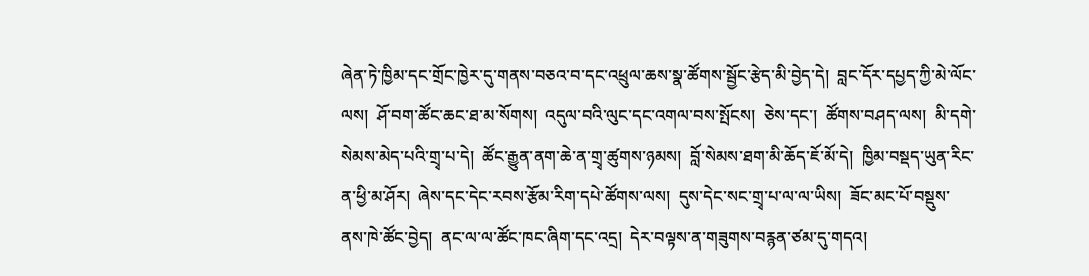ཞེན་ཏེ་ཁྱིམ་དང་གྲོང་ཁྱེར་དུ་གནས་བཅའ་བ་དང་འཕྲུལ་ཆས་སྣ་ཚོགས་སྦྱོང་རྩེད་མི་བྱེད་དེ།  བླང་དོར་དཔྱད་ཀྱི་མེ་ལོང་ལས།  ཤོ་བག་ཚོང་ཆང་ཐ་མ་སོགས།  འདུལ་བའི་ལུང་དང་འགལ་བས་སྤོངས།  ཅེས་དང་།  ཚོགས་བཤད་ལས།  མི་དགེ་སེམས་མེད་པའི་གྲྭ་པ་དེ།  ཚོང་རྒྱུན་ནག་ཆེ་ན་གྲྭ་ཚུགས་ཉམས།  བློ་སེམས་ཐག་མི་ཆོད་ཇོ་མོ་དེ།  ཁྱིམ་བསྡད་ཡུན་རིང་ན་ཕྱི་མ་ཤོར།  ཞེས་དང་དེང་རབས་རྩོམ་རིག་དཔེ་ཚོགས་ལས།  དུས་དེང་སང་གྲྭ་པ་ལ་ལ་ཡིས།  ཟོང་མང་པོ་བསྡུས་ནས་ཁེ་ཚོང་བྱེད།  ནང་ལ་ལ་ཚོང་ཁང་ཞིག་དང་འདྲ།  དེར་བལྟས་ན་གཟུགས་བརྙན་ཙམ་དུ་གདའ།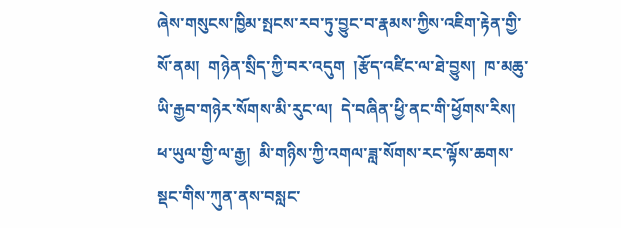ཞེས་གསུངས་ཁྱིམ་སྤངས་རབ་ཏུ་བྱུང་བ་རྣམས་ཀྱིས་འཇིག་རྟེན་གྱི་སོ་ནམ།  གཉེན་སྲིད་ཀྱི་བར་འདུག  །རྩོད་འཛིང་ལ་ཐེ་བྱུས།  ཁ་མཆུ་ཡི་རྒྱབ་གཉེར་སོགས་མི་རུང་ལ།  དེ་བཞིན་ཕྱི་ནང་གི་ཕྱོགས་རིས།  ཕ་ཡུལ་གྱི་ལ་རྒྱ།  མི་གཉིས་ཀྱི་འགལ་ཟླ་སོགས་རང་ལྟོས་ཆགས་སྡང་གིས་ཀུན་ནས་བསླང་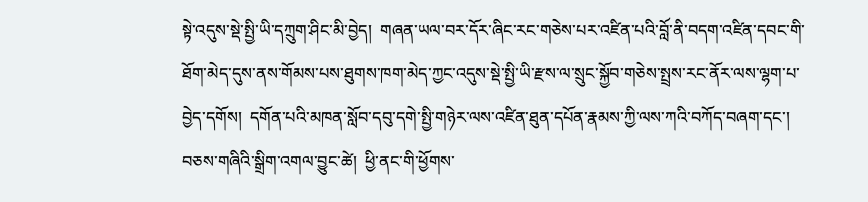སྟེ་འདུས་སྡེ་སྤྱི་ཡི་དཀྲུག་ཤིང་མི་བྱེད།  གཞན་ཡལ་བར་དོར་ཞིང་རང་གཅེས་པར་འཛིན་པའི་བློ་ནི་བདག་འཛིན་དབང་གི་ཐོག་མེད་དུས་ནས་གོམས་པས་ཐུགས་ཁག་མེད་ཀྱང་འདུས་སྡེ་སྤྱི་ཡི་རྫས་ལ་སྲུང་སྐྱོབ་གཅེས་སྤྲས་རང་ནོར་ལས་ལྷག་པ་བྱེད་དགོས།  དགོན་པའི་མཁན་སློབ་དབུ་དགེ་སྤྱི་གཉེར་ལས་འཛིན་ཐུན་དཔོན་རྣམས་ཀྱི་ལས་ཀའི་བཀོད་བཞག་དང་།  བཅས་གཞིའི་སྒྲིག་འགལ་བྱུང་ཚེ།  ཕྱི་ནང་གི་ཕྱོགས་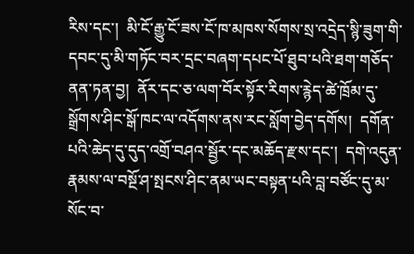རིས་དང་།  མི་ངོ་རྒྱུ་ངོ་ཟས་ངོ་ཁ་མཁས་སོགས་སྲ་འདྲེད་སྙི་ཟུག་གི་དབང་དུ་མི་གཏོང་བར་དྲང་བཞག་དཔང་པོ་ཐུབ་པའི་ཐག་གཅོད་ནན་ཏན་བྱ།  ནོར་དང་ཅ་ལག་བོར་སྟོར་རིགས་རྙེད་ཚེ་ཁྲོམ་དུ་སྒྲོགས་ཤིང་སྒོ་ཁང་ལ་འདོགས་ནས་རང་སློག་བྱེད་དགོས།  དགོན་པའི་ཆེད་དུ་དུད་འགྲོ་བཤའ་སྦྱོར་དང་མཆོད་རྫས་དང་།  དགེ་འདུན་རྣམས་ལ་བསྔོ་ཤ་སྤངས་ཤིང་ནམ་ཡང་བསྟན་པའི་བླ་བཙོང་དུ་མ་སོང་བ་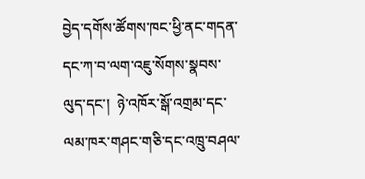བྱེད་དགོས་ཚོགས་ཁང་ཕྱི་ནང་གདན་དང་ཀ་བ་ལག་འཇུ་སོགས་སྣབས་ལུད་དང་།  ཉེ་འཁོར་སྒོ་འགྲམ་དང་ལམ་ཁར་གཤང་གཅི་དང་འཁྲུ་བཤལ་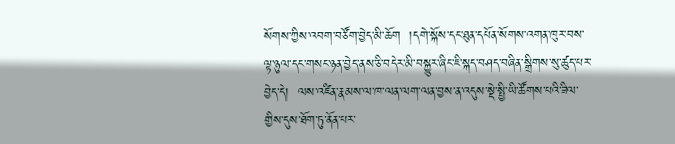སོགས་ཀྱིས་འབག་བཙོག་བྱེད་མི་ཆོག  །དགེ་སྐོས་དང་ཐུན་དཔོན་སོགས་འགན་ཁུར་བས་ལྟ་ཉུལ་དང་གསང་ཉན་བྱེད་ནས་ཅི་བདེར་མི་བསྐྱུར་ཞིང་ཇི་སྐད་བཤད་བཞིན་སྒྲིགས་སུ་ཚུད་པར་བྱེད་དེ།  ལས་འཛིན་རྣམས་ལ་ཁ་ལན་ལག་ལན་བྱས་ན་འདུས་སྡེ་སྤྱི་ཡི་ཚོགས་པའི་ཟིལ་གྱིས་དུས་ཐོག་ཏུ་ནོན་པར་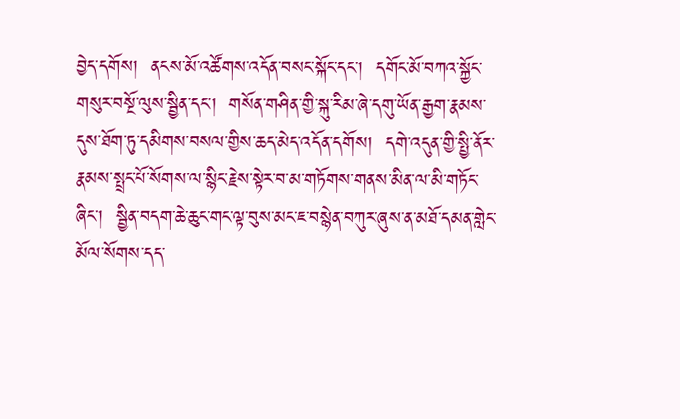བྱེད་དགོས།  ནངས་མོ་འཚོགས་འདོན་བསང་སྐོང་དང་།  དགོང་མོ་བཀའ་སྐྱོང་གསུར་བསྔོ་ལུས་སྦྱིན་དང་།  གསོན་གཤིན་གྱི་སྐུ་རིམ་ཞེ་དགུ་ཡོན་རྒྱག་རྣམས་དུས་ཐོག་ཏུ་དམིགས་བསལ་གྱིས་ཆད་མེད་འདོན་དགོས།  དགེ་འདུན་གྱི་སྤྱི་ནོར་རྣམས་སྤྲང་པོ་སོགས་ལ་སྙིང་རྗེས་སྟེར་བ་མ་གཏོགས་གནས་མིན་ལ་མི་གཏོང་ཞིང་།  སྦྱིན་བདག་ཆེ་ཆུང་གང་ལྟ་བུས་མང་ཇ་བསྙེན་བཀུར་ཞུས་ན་མཐོ་དམན་གླེང་མོལ་སོགས་དད་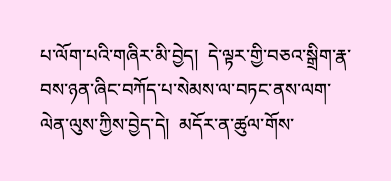པ་ལོག་པའི་གཞིར་མི་བྱེད།  དེ་ལྟར་གྱི་བཅའ་སྒྲིག་རྣ་བས་ཉན་ཞིང་བཀོད་པ་སེམས་ལ་བཏང་ནས་ལག་ལེན་ལུས་ཀྱིས་བྱེད་དེ།  མདོར་ན་ཚུལ་གོས་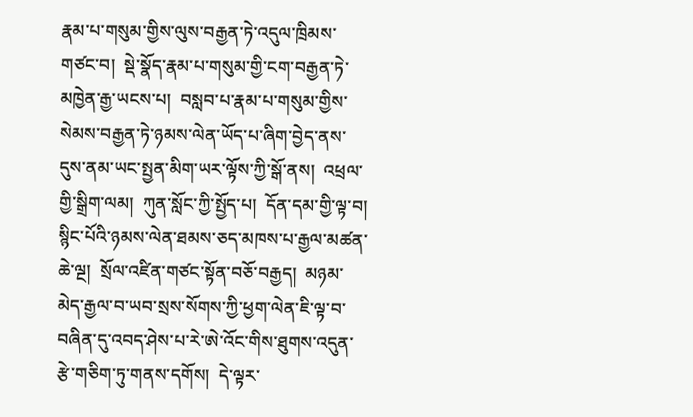རྣམ་པ་གསུམ་གྱིས་ལུས་བརྒྱན་ཏེ་འདུལ་ཁྲིམས་གཙང་བ།  སྡེ་སྣོད་རྣམ་པ་གསུམ་གྱི་ངག་བརྒྱན་ཏེ་མཁྱེན་རྒྱ་ཡངས་པ།  བསླབ་པ་རྣམ་པ་གསུམ་གྱིས་སེམས་བརྒྱན་ཏེ་ཉམས་ལེན་ཡོད་པ་ཞིག་བྱེད་ནས་དུས་ནམ་ཡང་སྤྱན་མིག་ཡར་ལྟོས་ཀྱི་སྒོ་ནས།  འཕྲལ་གྱི་སྒྲིག་ལམ།  ཀུན་སློང་ཀྱི་སྤྱོད་པ།  དོན་དམ་གྱི་ལྟ་བ།  སྙིང་པོའི་ཉམས་ལེན་ཐམས་ཅད་མཁས་པ་རྒྱལ་མཚན་ཆེ་ལྔ།  སྲོལ་འཛིན་གཙང་སྟོན་བཅོ་བརྒྱད།  མཉམ་མེད་རྒྱལ་བ་ཡབ་སྲས་སོགས་ཀྱི་ཕྱག་ལེན་ཇི་ལྟ་བ་བཞིན་དུ་འབད་ཤེས་པ་རེ་ཨེ་འོང་གིས་ཐུགས་འདུན་རྩེ་གཅིག་ཏུ་གནས་དགོས།  དེ་ལྟར་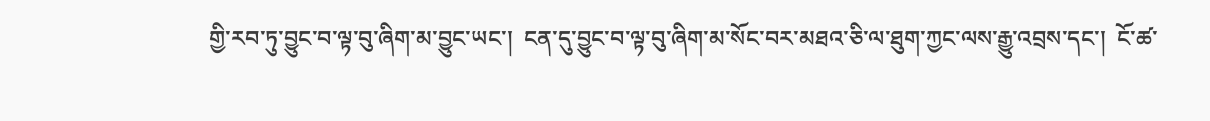གྱི་རབ་ཏུ་བྱུང་བ་ལྟ་བུ་ཞིག་མ་བྱུང་ཡང་།  ངན་དུ་བྱུང་བ་ལྟ་བུ་ཞིག་མ་སོང་བར་མཐའ་ཅི་ལ་ཐུག་ཀྱང་ལས་རྒྱུ་འབྲས་དང་།  ངོ་ཚ་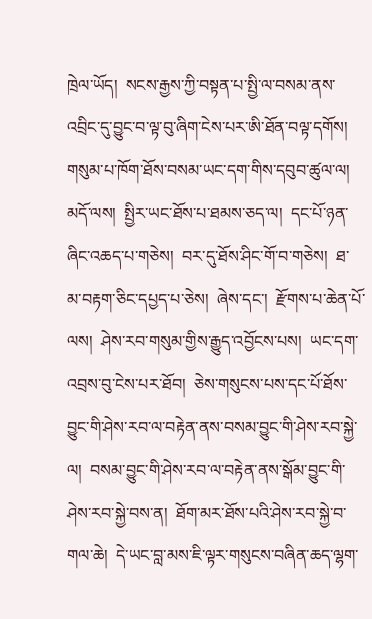ཁྲེལ་ཡོད།  སངས་རྒྱས་ཀྱི་བསྟན་པ་སྤྱི་ལ་བསམ་ནས་འབྲིང་དུ་བྱུང་བ་ལྟ་བུ་ཞིག་ངེས་པར་ཨི་ཐོན་བལྟ་དགོས།  གསུམ་པ་ཁོག་ཐོས་བསམ་ཡང་དག་གིས་དབུབ་ཚུལ་ལ།  མདོ་ལས།  སྤྱིར་ཡང་ཐོས་པ་ཐམས་ཅད་ལ།  དང་པོ་ཉན་ཞིང་འཆད་པ་གཅེས།  བར་དུ་ཐོས་ཤིང་གོ་བ་གཅེས།  ཐ་མ་བརྟག་ཅིང་དཔྱད་པ་ཅེས།  ཞེས་དང་།  རྫོགས་པ་ཆེན་པོ་ལས།  ཤེས་རབ་གསུམ་གྱིས་རྒྱུད་འབྱོངས་པས།  ཡང་དག་འབྲས་བུ་ངེས་པར་ཐོབ།  ཅེས་གསུངས་པས་དང་པོ་ཐོས་བྱུང་གི་ཤེས་རབ་ལ་བརྟེན་ནས་བསམ་བྱུང་གི་ཤེས་རབ་སྐྱེ་ལ།  བསམ་བྱུང་གི་ཤེས་རབ་ལ་བརྟེན་ནས་སྒོམ་བྱུང་གི་ཤེས་རབ་སྐྱེ་བས་ན།  ཐོག་མར་ཐོས་པའི་ཤེས་རབ་སྐྱེ་བ་གལ་ཆེ།  དེ་ཡང་བླ་མས་ཇི་ལྟར་གསུངས་བཞིན་ཆད་ལྷག་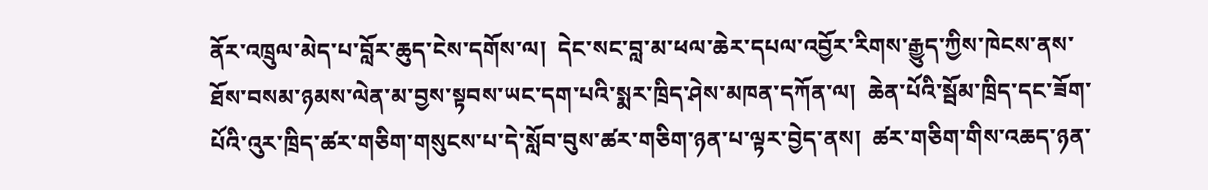ནོར་འཁྲུལ་མེད་པ་བློར་ཆུད་ངེས་དགོས་ལ།  དེང་སང་བླ་མ་ཕལ་ཆེར་དཔལ་འབྱོར་རིགས་རྒྱུད་ཀྱིས་ཁེངས་ནས་ཐོས་བསམ་ཉམས་ལེན་མ་བྱས་སྟབས་ཡང་དག་པའི་སྨར་ཁྲིད་ཤེས་མཁན་དཀོན་ལ།  ཆེན་པོའི་སྦོམ་ཁྲིད་དང་ཟོག་པོའི་འུར་ཁྲིད་ཚར་གཅིག་གསུངས་པ་དེ་སློབ་བུས་ཚར་གཅིག་ཉན་པ་ལྟར་བྱེད་ནས།  ཚར་གཅིག་གིས་འཆད་ཉན་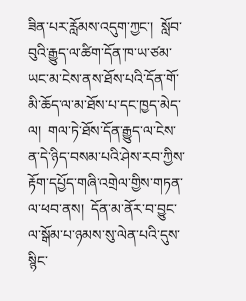ཟིན་པར་རློམས་འདུག་ཀྱང་།  སློབ་བུའི་རྒྱུད་ལ་ཚིག་དོན་ཁ་ཡ་ཙམ་ཡང་མ་ངེས་ནས་ཐོས་པའི་དོན་གོ་མི་ཆོད་ལ་མ་ཐོས་པ་དང་ཁྱད་མེད་ལ།  གལ་ཏེ་ཐོས་དོན་རྒྱུད་ལ་ངེས་ན་དེ་ཉིད་བསམ་པའི་ཤེས་རབ་ཀྱིས་རྟོག་དཔྱོད་གཞི་འགྲེལ་གྱིས་གཏན་ལ་ཕབ་ནས།  དོན་མ་ནོར་བ་བྱུང་ལ་སྒོམ་པ་ཉམས་སུ་ལེན་པའི་དུས་སྙིང་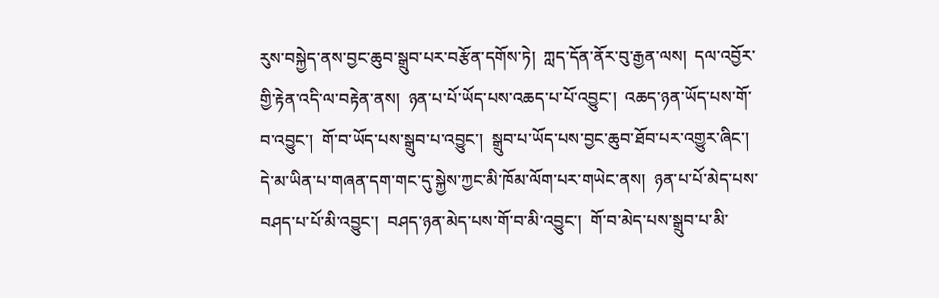རུས་བསྐྱེད་ནས་བྱང་ཆུབ་སྒྲུབ་པར་བརྩོན་དགོས་ཏེ།  ཀླད་དོན་ནོར་བུ་རྒྱན་ལས།  དལ་འབྱོར་གྱི་རྟེན་འདི་ལ་བརྟེན་ནས།  ཉན་པ་པོ་ཡོད་པས་འཆད་པ་པོ་འབྱུང་།  འཆད་ཉན་ཡོད་པས་གོ་བ་འབྱུང་།  གོ་བ་ཡོད་པས་སྒྲུབ་པ་འབྱུང་།  སྒྲུབ་པ་ཡོད་པས་བྱང་ཆུབ་ཐོབ་པར་འགྱུར་ཞིང་།  དེ་མ་ཡིན་པ་གཞན་དག་གང་དུ་སྐྱེས་ཀྱང་མི་ཁོམ་ལོག་པར་གཡེང་ནས།  ཉན་པ་པོ་མེད་པས་བཤད་པ་པོ་མི་འབྱུང་།  བཤད་ཉན་མེད་པས་གོ་བ་མི་འབྱུང་།  གོ་བ་མེད་པས་སྒྲུབ་པ་མི་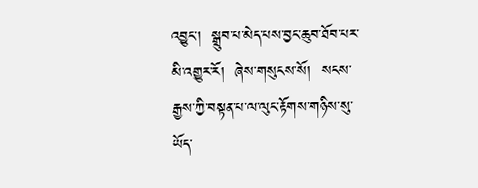འབྱུང་།  སྒྲུབ་པ་མེད་པས་བྱང་ཆུབ་ཐོབ་པར་མི་འགྱུར་རོ།  ཞེས་གསུངས་སོ།  སངས་རྒྱས་ཀྱི་བསྟན་པ་ལ་ལུང་རྟོགས་གཉིས་སུ་ཡོད་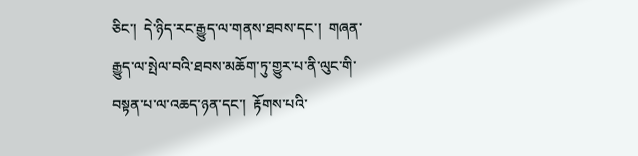ཅིང་།  དེ་ཉིད་རང་རྒྱུད་ལ་གནས་ཐབས་དང་།  གཞན་རྒྱུད་ལ་སྤེལ་བའི་ཐབས་མཆོག་ཏུ་གྱུར་པ་ནི་ལུང་གི་བསྟན་པ་ལ་འཆད་ཉན་དང་།  རྟོགས་པའི་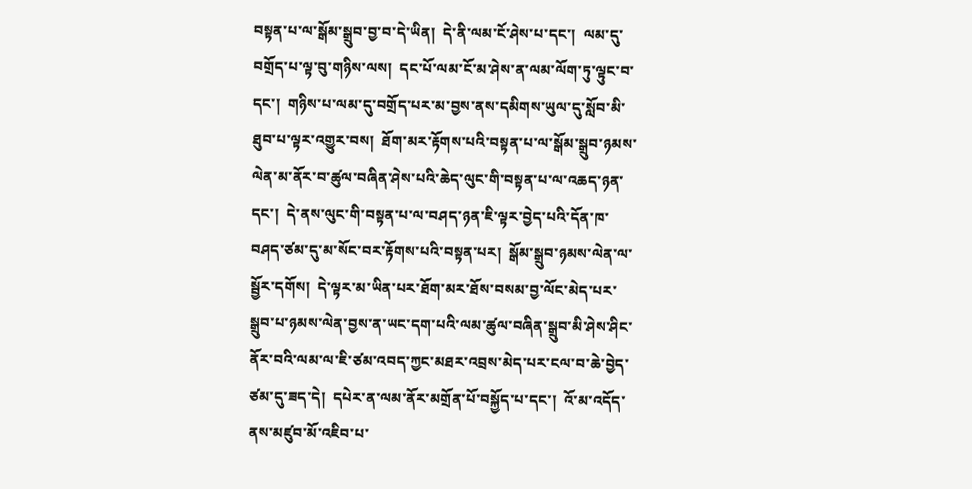བསྟན་པ་ལ་སྒོམ་སྒྲུབ་བྱ་བ་དེ་ཡིན།  དེ་ནི་ལམ་ངོ་ཤེས་པ་དང་།  ལམ་དུ་བགྲོད་པ་ལྟ་བུ་གཉིས་ལས།  དང་པོ་ལམ་ངོ་མ་ཤེས་ན་ལམ་ལོག་ཏུ་ལྟུང་བ་དང་།  གཉིས་པ་ལམ་དུ་བགྲོད་པར་མ་བྱས་ནས་དམིགས་ཡུལ་དུ་སློབ་མི་ཐུབ་པ་ལྟར་འགྱུར་བས།  ཐོག་མར་རྟོགས་པའི་བསྟན་པ་ལ་སྒོམ་སྒྲུབ་ཉམས་ལེན་མ་ནོར་བ་ཚུལ་བཞིན་ཤེས་པའི་ཆེད་ལུང་གི་བསྟན་པ་ལ་འཆད་ཉན་དང་།  དེ་ནས་ལུང་གི་བསྟན་པ་ལ་བཤད་ཉན་ཇི་ལྟར་བྱེད་པའི་དོན་ཁ་བཤད་ཙམ་དུ་མ་སོང་བར་རྟོགས་པའི་བསྟན་པར།  སྒོམ་སྒྲུབ་ཉམས་ལེན་ལ་སྦྱོར་དགོས།  དེ་ལྟར་མ་ཡིན་པར་ཐོག་མར་ཐོས་བསམ་བྱ་ལོང་མེད་པར་སྒྲུབ་པ་ཉམས་ལེན་བྱས་ན་ཡང་དག་པའི་ལམ་ཚུལ་བཞིན་སྒྲུབ་མི་ཤེས་ཤིང་ནོར་བའི་ལམ་ལ་ཇི་ཙམ་འབད་ཀྱང་མཐར་འབྲས་མེད་པར་ངལ་བ་ཆེ་བྱེད་ཙམ་དུ་ཟད་དེ།  དཔེར་ན་ལམ་ནོར་མགྲོན་པོ་བསྐྱོད་པ་དང་།  འོ་མ་འདོད་ནས་མཛུབ་མོ་འཇིབ་པ་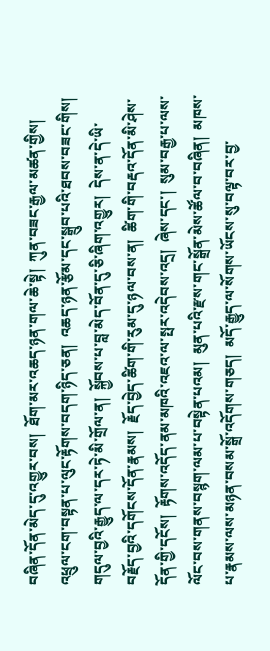བཞིན་དོན་མེད་དུ་འགྱུར་བས།  ཐོག་མར་འཆད་ཉན་གལ་ཆེ་སྟེ།  ཀུན་བཟང་རྒྱལ་མཚན་གྱིས།  འཕྲུལ་ངག་བསྟན་པ་ལུང་རྟོགས་བདག་ཉིད་ཅན།  འཆད་ཉན་རྩོམ་དང་སྒྲུབ་པའི་ཐབས་བཟང་གིས།  གདུལ་བྱའི་རྒྱུད་ལ་དར་ཏེ་མི་གྲོལ་ན།  སྐྱོབས་པ་བླ་མེད་བོན་དུ་ཅི་ཞིག་འགྱུར།  དེས་ན་དེ་ཡི་བརྗོད་བྱའི་དགོངས་དོན་རྣམས།  རྗོད་བྱེད་ཚིག་གི་རུམ་དུ་ཉལ་བས་ན།  ཚིག་གི་བརྡའ་དོན་མི་ཤེས་དོན་གྱི་དངོས།  རྟོགས་འདོད་ནམ་མཁའི་འཇའ་ལ་སྤར་འདེབས་འདྲ།  ཞེས་དང་།  སུམ་བརྒྱ་པ་ལས་ལོང་བས་གནས་བསྙག་ལམ་པ་བསྟེན་པའམ།  མུན་པའི་རྫས་གང་སྒྲོན་མེས་ཚོལ་བ་བཞིན།  མཁས་པ་རྣམས་ལས་མཉན་བསམ་སྒྲོ་འདོགས་གཅད།  མདོ་རྒྱུད་ལ་སོགས་ཡོངས་སུ་བལྟ་བར་བྱ་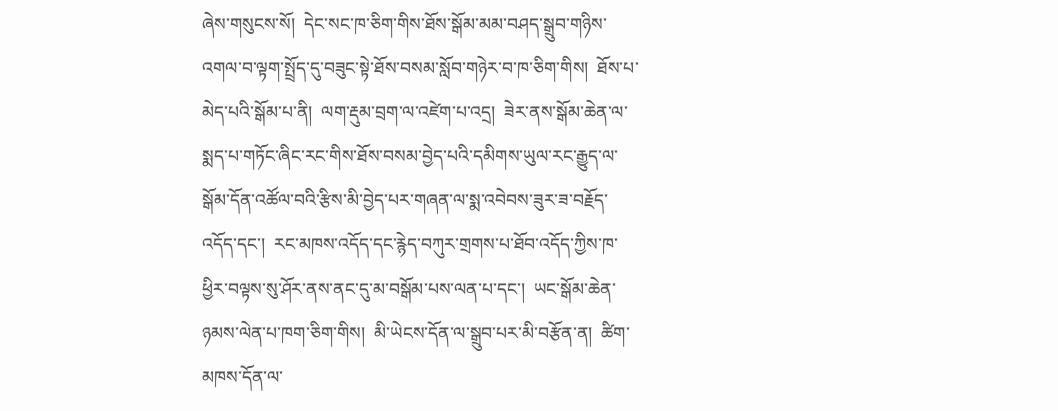ཞེས་གསུངས་སོ།  དེང་སང་ཁ་ཅིག་གིས་ཐོས་སྒོམ་མམ་བཤད་སྒྲུབ་གཉིས་འགལ་བ་ལྟག་སྤྲོད་དུ་བཟུང་སྟེ་ཐོས་བསམ་སློབ་གཉེར་བ་ཁ་ཅིག་གིས།  ཐོས་པ་མེད་པའི་སྒོམ་པ་ནི།  ལག་རྡུམ་བྲག་ལ་འཛེག་པ་འདྲ།  ཟེར་ནས་སྒོམ་ཆེན་ལ་སྨད་པ་གཏོང་ཞིང་རང་གིས་ཐོས་བསམ་བྱེད་པའི་དམིགས་ཡུལ་རང་རྒྱུད་ལ་སྒོམ་དོན་འཚོལ་བའི་རྩིས་མི་བྱེད་པར་གཞན་ལ་སྨ་འབེབས་ཟུར་ཟ་བརྗོད་འདོད་དང་།  རང་མཁས་འདོད་དང་རྙེད་བཀུར་གྲགས་པ་ཐོབ་འདོད་ཀྱིས་ཁ་ཕྱིར་བལྟས་སུ་ཤོར་ནས་ནང་དུ་མ་བསྒོམ་པས་ལན་པ་དང་།  ཡང་སྒོམ་ཆེན་ཉམས་ལེན་པ་ཁག་ཅིག་གིས།  མི་ཡེངས་དོན་ལ་སྒྲུབ་པར་མི་བརྩོན་ན།  ཚིག་མཁས་དོན་ལ་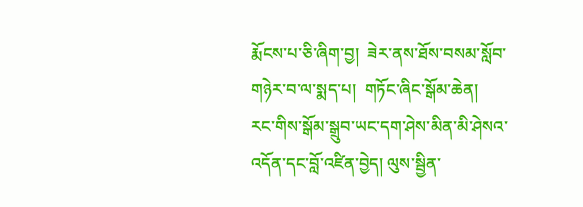རྨོངས་པ་ཅི་ཞིག་བྱ།  ཟེར་ནས་ཐོས་བསམ་སློབ་གཉེར་བ་ལ་སྨད་པ།  གཏོང་ཞིང་སྒོམ་ཆེན།  རང་གིས་སྒོམ་སྒྲུབ་ཡང་དག་ཤེས་མིན་མི་ཤེསའ་འདོན་དང་བློ་འཛིན་བྱེད། ལུས་སྦྱིན་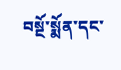བསྔོ་སྨོན་དང་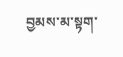བྱམས་མ་སྟག་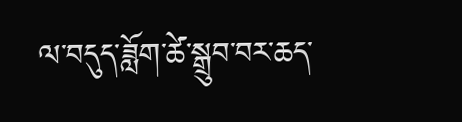ལ་བདུད་ཟློག་ཚེ་སྒྲུབ་བར་ཆད་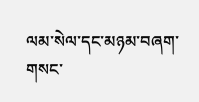ལམ་སེལ་དང་མཉམ་བཞག་གསང་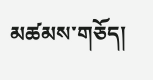མཚམས་གཅོད།